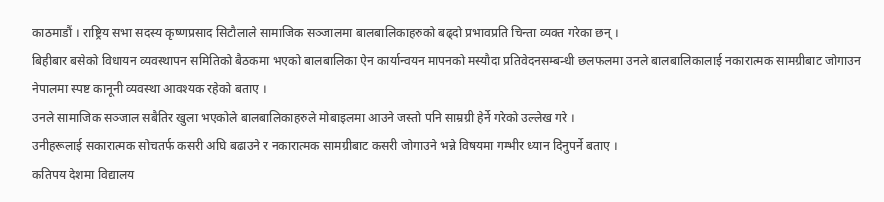काठमाडौं । राष्ट्रिय सभा सदस्य कृष्णप्रसाद सिटौलाले सामाजिक सञ्जालमा बालबालिकाहरुको बढ्दो प्रभावप्रति चिन्ता व्यक्त गरेका छन् ।
बिहीबार बसेको विधायन व्यवस्थापन समितिको बैठकमा भएको बालबालिका ऐन कार्यान्वयन मापनको मस्यौदा प्रतिवेदनसम्बन्धी छलफलमा उनले बालबालिकालाई नकारात्मक सामग्रीबाट जोगाउन नेपालमा स्पष्ट कानूनी व्यवस्था आवश्यक रहेको बताए ।
उनले सामाजिक सञ्जाल सबैतिर खुला भएकोले बालबालिकाहरुले मोबाइलमा आउने जस्तो पनि साम्रग्री हेर्ने गरेको उल्लेख गरे ।
उनीहरूलाई सकारात्मक सोचतर्फ कसरी अघि बढाउने र नकारात्मक सामग्रीबाट कसरी जोगाउने भन्ने विषयमा गम्भीर ध्यान दिनुपर्ने बताए ।
कतिपय देशमा विद्यालय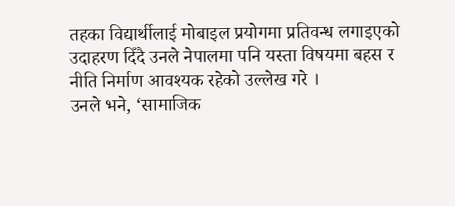तहका विद्यार्थीलाई मोबाइल प्रयोगमा प्रतिवन्ध लगाइएको उदाहरण दिँदै उनले नेपालमा पनि यस्ता विषयमा बहस र नीति निर्माण आवश्यक रहेको उल्लेख गरे ।
उनले भने, ‘सामाजिक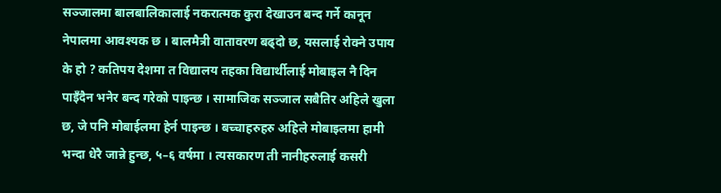सञ्जालमा बालबालिकालाई नकरात्मक कुरा देखाउन बन्द गर्ने कानून नेपालमा आवश्यक छ । बालमैत्री वातावरण बढ्दो छ, यसलाई रोक्ने उपाय के हो ? कतिपय देशमा त विद्यालय तहका विद्यार्थीलाई मोबाइल नै दिन पाइँदैन भनेर बन्द गरेको पाइन्छ । सामाजिक सञ्जाल सबैतिर अहिले खुला छ, जे पनि मोबाईलमा हेर्न पाइन्छ । बच्चाहरुहरु अहिले मोबाइलमा हामी भन्दा धेरै जान्ने हुन्छ, ५–६ वर्षमा । त्यसकारण ती नानीहरुलाई कसरी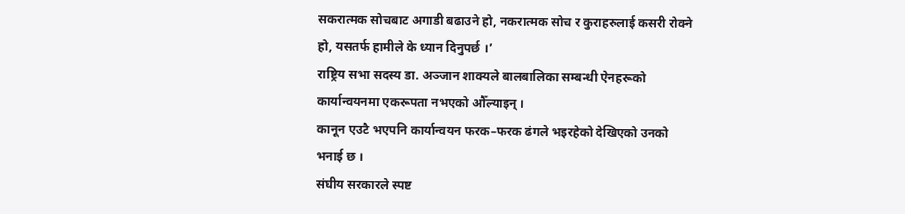सकरात्मक सोचबाट अगाडी बढाउने हो, नकरात्मक सोच र कुराहरुलाई कसरी रोक्ने हो, यसतर्फ हामीले के ध्यान दिनुपर्छ ।’
राष्ट्रिय सभा सदस्य डा. अञ्जान शाक्यले बालबालिका सम्बन्धी ऐनहरूको कार्यान्वयनमा एकरूपता नभएको औँल्याइन् ।
कानून एउटै भएपनि कार्यान्वयन फरक–फरक ढंगले भइरहेको देखिएको उनको भनाई छ ।
संघीय सरकारले स्पष्ट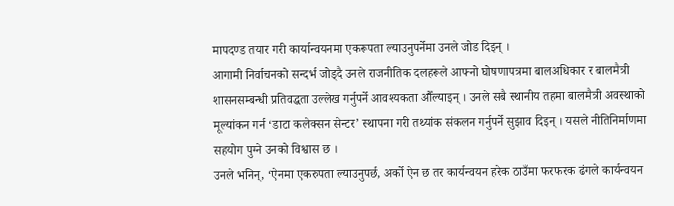मापदण्ड तयार गरी कार्यान्वयनमा एकरूपता ल्याउनुपर्नेमा उनले जोड दिइन् ।
आगामी निर्वाचनको सन्दर्भ जोड्दै उनले राजनीतिक दलहरूले आफ्नो घोषणापत्रमा बालअधिकार र बालमैत्री शासनसम्बन्धी प्रतिवद्धता उल्लेख गर्नुपर्ने आवश्यकता औँल्याइन् । उनले सबै स्थानीय तहमा बालमैत्री अवस्थाको मूल्यांकन गर्न ‘डाटा कलेक्सन सेन्टर’ स्थापना गरी तथ्यांक संकलन गर्नुपर्ने सुझाव दिइन् । यसले नीतिनिर्माणमा सहयोग पुग्ने उनको विश्वास छ ।
उनले भनिन्, ‘ऐनमा एकरुपता ल्याउनुपर्छ, अर्को ऐन छ तर कार्यन्वयन हरेक ठाउँमा फरफरक ढंगले कार्यन्वयन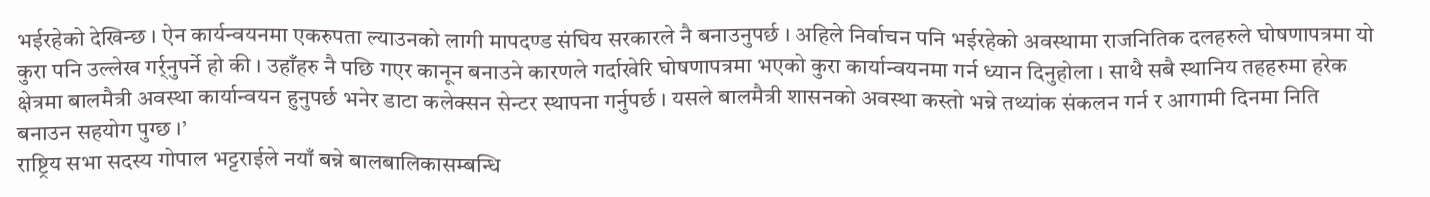भईरहेको देखिन्छ । ऐन कार्यन्वयनमा एकरुपता ल्याउनको लागी मापदण्ड संघिय सरकारले नै बनाउनुपर्छ । अहिले निर्वाचन पनि भईरहेको अवस्थामा राजनितिक दलहरुले घोषणापत्रमा यो कुरा पनि उल्लेख गर्र्नुपर्ने हो की । उहाँहरु नै पछि गएर कानून बनाउने कारणले गर्दाखेरि घोषणापत्रमा भएको कुरा कार्यान्वयनमा गर्न ध्यान दिनुहोला । साथै सबै स्थानिय तहहरुमा हरेक क्षेत्रमा बालमैत्री अवस्था कार्यान्वयन हुनुपर्छ भनेर डाटा कलेक्सन सेन्टर स्थापना गर्नुपर्छ । यसले बालमैत्री शासनको अवस्था कस्तो भन्ने तथ्यांक संकलन गर्न र आगामी दिनमा निति बनाउन सहयोग पुग्छ ।’
राष्ट्रिय सभा सदस्य गोपाल भट्टराईले नयाँ बन्ने बालबालिकासम्बन्धि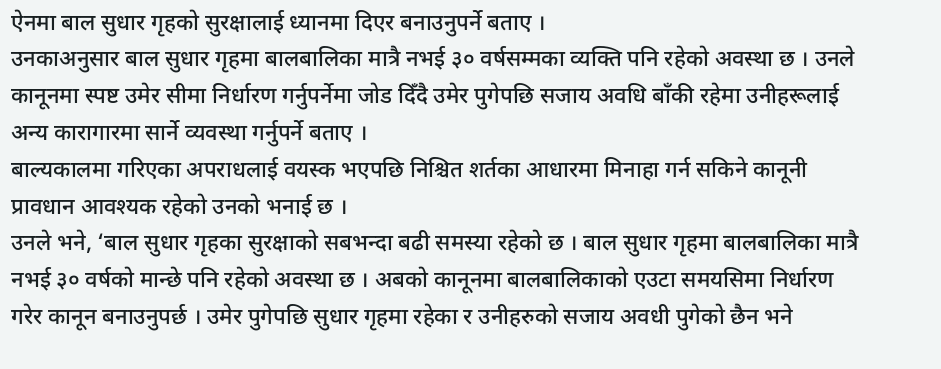ऐनमा बाल सुधार गृहको सुरक्षालाई ध्यानमा दिएर बनाउनुपर्ने बताए ।
उनकाअनुसार बाल सुधार गृहमा बालबालिका मात्रै नभई ३० वर्षसम्मका व्यक्ति पनि रहेको अवस्था छ । उनले कानूनमा स्पष्ट उमेर सीमा निर्धारण गर्नुपर्नेमा जोड दिँदै उमेर पुगेपछि सजाय अवधि बाँकी रहेमा उनीहरूलाई अन्य कारागारमा सार्ने व्यवस्था गर्नुपर्ने बताए ।
बाल्यकालमा गरिएका अपराधलाई वयस्क भएपछि निश्चित शर्तका आधारमा मिनाहा गर्न सकिने कानूनी प्रावधान आवश्यक रहेको उनको भनाई छ ।
उनले भने, ‘बाल सुधार गृहका सुरक्षाको सबभन्दा बढी समस्या रहेको छ । बाल सुधार गृहमा बालबालिका मात्रै नभई ३० वर्षको मान्छे पनि रहेको अवस्था छ । अबको कानूनमा बालबालिकाको एउटा समयसिमा निर्धारण गरेर कानून बनाउनुपर्छ । उमेर पुगेपछि सुधार गृहमा रहेका र उनीहरुको सजाय अवधी पुगेको छैन भने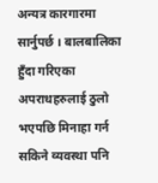अन्यत्र कारगारमा सार्नुपर्छ । बालबालिका हुँदा गरिएका अपराधहरुलाई ठुलो भएपछि मिनाहा गर्न सकिने व्यवस्था पनि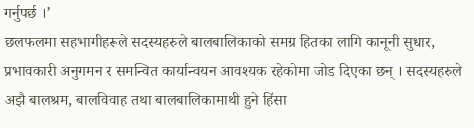गर्नुपर्छ ।’
छलफलमा सहभागीहरूले सदस्यहरुले बालबालिकाको समग्र हितका लागि कानूनी सुधार, प्रभावकारी अनुगमन र समन्वित कार्यान्वयन आवश्यक रहेकोमा जोड दिएका छन् । सदस्यहरुले अझै बालश्रम, बालविवाह तथा बालबालिकामाथी हुने हिंसा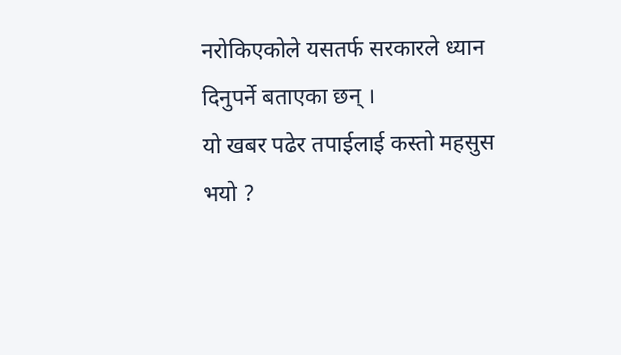नरोकिएकोले यसतर्फ सरकारले ध्यान दिनुपर्ने बताएका छन् ।
यो खबर पढेर तपाईलाई कस्तो महसुस भयो ?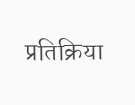प्रतिक्रिया